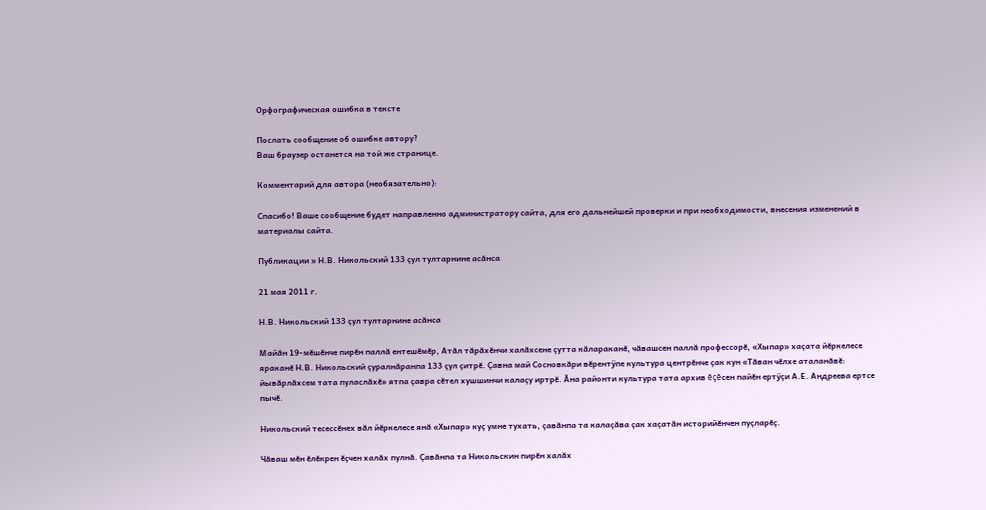Орфографическая ошибка в тексте

Послать сообщение об ошибке автору?
Ваш браузер останется на той же странице.

Комментарий для автора (необязательно):

Спасибо! Ваше сообщение будет направленно администратору сайта, для его дальнейшей проверки и при необходимости, внесения изменений в материалы сайта.

Публикации » Н.В. Никольский 133 çул тултарнине асăнса

21 мая 2011 г.

Н.В. Никольский 133 çул тултарнине асăнса

Майăн 19-мĕшĕнче пирĕн паллă ентешĕмĕр, Атăл тăрăхĕнчи халăхсене çутта кăлараканĕ, чăвашсен паллă профессорĕ, «Хыпар» хаçата йĕркелесе яраканĕ Н.В. Никольский çуралнăранпа 133 çул çитрĕ. Çавна май Сосновкăри вĕрентÿпе культура центрĕнче çак кун «Тăван чĕлхе аталанăвĕ: йывăрлăхсем тата пуласлăхĕ» ятпа çавра сĕтел хушшинчи калаçу иртрĕ. Ăна районти культура тата архив ĕçĕсен пайĕн ертÿçи А.Е. Андреева ертсе пычĕ.

Никольский тесессĕнех вăл йĕркелесе янă «Хыпар» куç умне тухать, çавăнпа та калаçăва çак хаçатăн историйĕнчен пуçларĕç.

Чăваш мĕн ĕлĕкрен ĕçчен халăх пулнă. Çавăнпа та Никольскин пирĕн халăх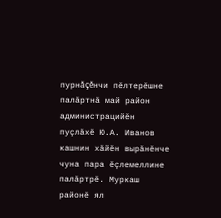пурнăçĕнчи пĕлтерĕшне палăртнă май район администрацийĕн пуçлăхĕ Ю.А. Иванов кашнин хăйĕн вырăнĕнче чуна пара ĕçлемеллине палăртрĕ. Муркаш районĕ ял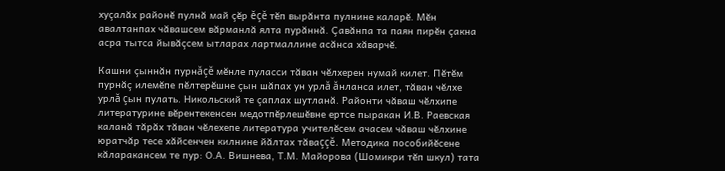хуçалăх районĕ пулнă май çĕр ĕçĕ тĕп вырăнта пулнине каларĕ. Мĕн авалтанпах чăвашсем вăрманлă ялта пурăннă. Çавăнпа та паян пирĕн çакна асра тытса йывăçсем ытларах лартмаллине асăнса хăварчĕ.

Кашни çыннăн пурнăçĕ мĕнле пуласси тăван чĕлхерен нумай килет. Пĕтĕм пурнăç илемĕпе пĕлтерĕшне çын шăпах ун урлă ăнланса илет, тăван чĕлхе урлă çын пулать. Никольский те çаплах шутланă. Районти чăваш чĕлхипе литературине вĕрентекенсен медотпĕрлешĕвне ертсе пыракан И.В. Раевская каланă тăрăх тăван чĕлехепе литература учителĕсем ачасем чăваш чĕлхине юратчăр тесе хăйсенчен килнине йăлтах тăваççĕ. Методика пособийĕсене кăларакансем те пур: О.А. Вишнева, Т.М. Майорова (Шомикри тĕп шкул) тата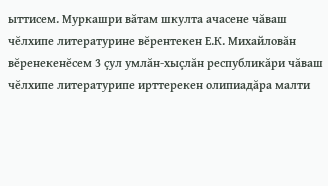ыттисем. Муркашри вăтам шкулта ачасене чăваш чĕлхипе литературине вĕрентекен Е.К. Михайловăн вĕренекенĕсем 3 çул умлăн-хыçлăн республикăри чăваш чĕлхипе литературипе ирттерекен олипиадăра малти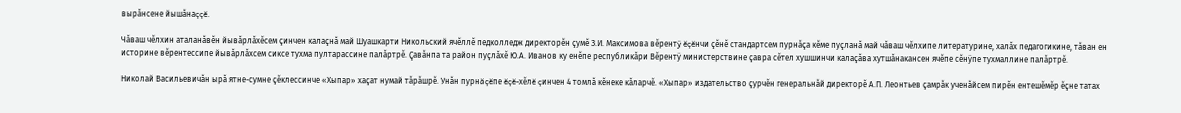вырăнсене йышăнаççĕ.

Чăваш чĕлхин аталанăвĕн йывăрлăхĕсем çинчен калаçнă май Шуашкарти Никольский ячĕллĕ педколледж директорĕн çумĕ З.И. Максимова вĕрентÿ ĕçĕнчи çĕнĕ стандартсем пурнăçа кĕме пуçланă май чăваш чĕлхипе литературине, халăх педагогикине, тăван ен историне вĕрентессипе йывăрлăхсем сиксе тухма пултарассине палăртрĕ. Çавăнпа та район пуçлăхĕ Ю.А. Иванов ку енĕпе республикăри Вĕрентÿ министерствине çавра сĕтел хушшинчи калаçăва хутшăнакансен ячĕпе сĕнÿпе тухмаллине палăртрĕ.

Николай Васильевичăн ырă ятне-сумне çĕклессинче «Хыпар» хаçат нумай тăрăшрĕ. Унăн пурнăçĕпе ĕçĕ-хĕлĕ çинчен 4 томлă кĕнеке кăларчĕ. «Хыпар» издательство çурчĕн генеральнăй директорĕ А.П. Леонтьев çамрăк ученăйсем пирĕн ентешĕмĕр ĕçне татах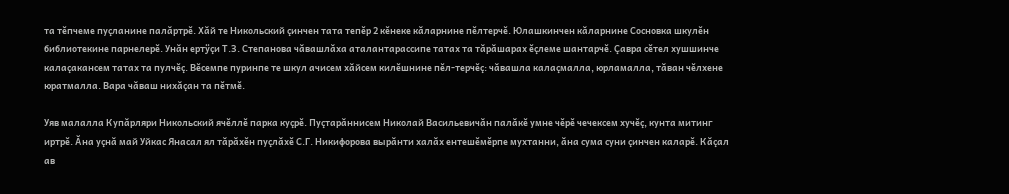та тĕпчеме пуçланине палăртрĕ. Хăй те Никольский çинчен тата тепĕр 2 кĕнеке кăларнине пĕлтерчĕ. Юлашкинчен кăларнине Сосновка шкулĕн библиотекине парнелерĕ. Унăн ертÿçи Т.З. Степанова чăвашлăха аталантарассипе татах та тăрăшарах ĕçлеме шантарчĕ. Çавра сĕтел хушшинче калаçакансем татах та пулчĕç. Вĕсемпе пуринпе те шкул ачисем хăйсем килĕшнине пĕл-терчĕç: чăвашла калаçмалла, юрламалла, тăван чĕлхене юратмалла. Вара чăваш нихăçан та пĕтмĕ.

Уяв малалла Купăрляри Никольский ячĕллĕ парка куçрĕ. Пуçтарăннисем Николай Васильевичăн палăкĕ умне чĕрĕ чечексем хучĕç, кунта митинг иртрĕ. Ăна уçнă май Уйкас Янасал ял тăрăхĕн пуçлăхĕ С.Г. Никифорова вырăнти халăх ентешĕмĕрпе мухтанни, ăна сума суни çинчен каларĕ. Кăçал ав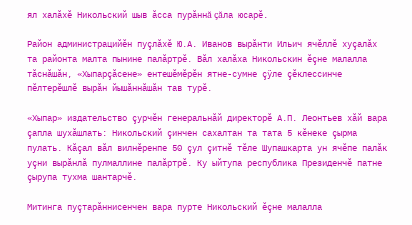ял халăхĕ Никольский шыв ăсса пурăннă çăла юсарĕ.

Район администрацийĕн пуçлăхĕ Ю.А. Иванов вырăнти Ильич ячĕллĕ хуçалăх та районта малта пынине палăртрĕ. Вăл халăха Никольскин ĕçне малалла тăснăшăн, «Хыпарçăсене» ентешĕмĕрĕн ятне-сумне çÿле çĕклессинче пĕлтерĕшлĕ вырăн йышăннăшăн тав турĕ.

«Хыпар» издательство çурчĕн генеральнăй директорĕ А.П. Леонтьев хăй вара çапла шухăшлать: Никольский çинчен сахалтан та тата 5 кĕнеке çырма пулать. Кăçал вăл вилнĕренпе 50 çул çитнĕ тĕле Шупашкарта ун ячĕпе палăк уçни вырăнлă пулмаллине палăртрĕ. Ку ыйтупа республика Президенчĕ патне çырупа тухма шантарчĕ.

Митинга пуçтарăннисенчен вара пурте Никольский ĕçне малалла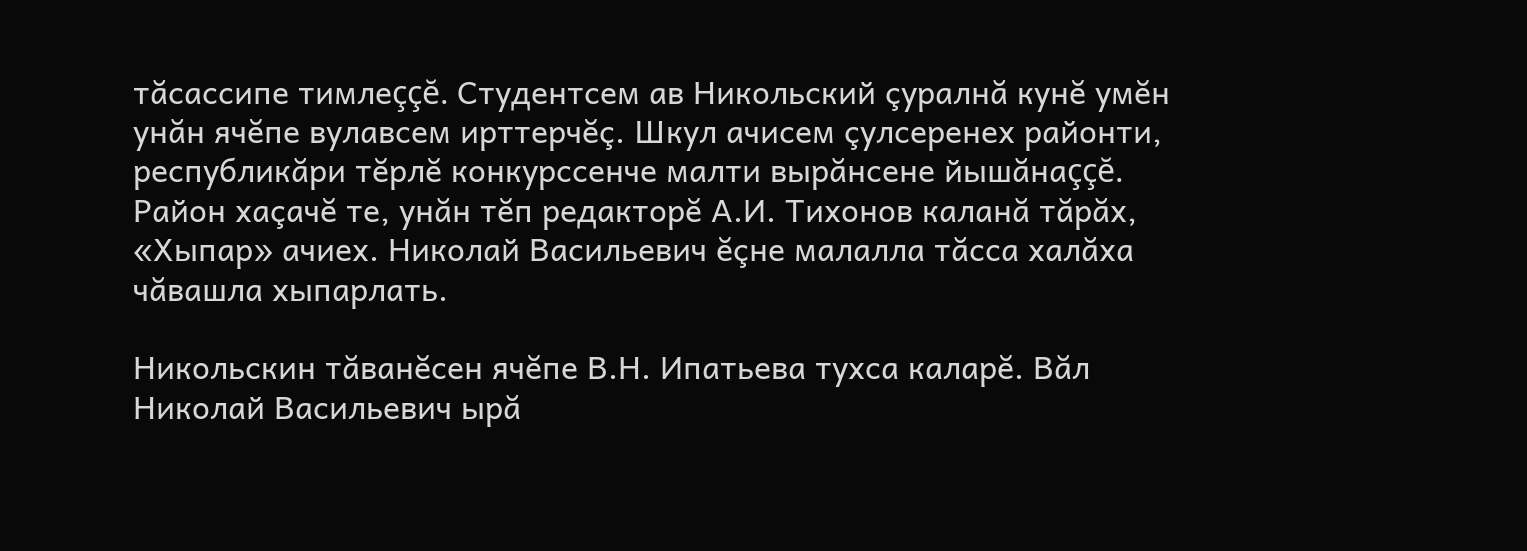тăсассипе тимлеççĕ. Студентсем ав Никольский çуралнă кунĕ умĕн унăн ячĕпе вулавсем ирттерчĕç. Шкул ачисем çулсеренех районти, республикăри тĕрлĕ конкурссенче малти вырăнсене йышăнаççĕ. Район хаçачĕ те, унăн тĕп редакторĕ А.И. Тихонов каланă тăрăх, «Хыпар» ачиех. Николай Васильевич ĕçне малалла тăсса халăха чăвашла хыпарлать.

Никольскин тăванĕсен ячĕпе В.Н. Ипатьева тухса каларĕ. Вăл Николай Васильевич ырă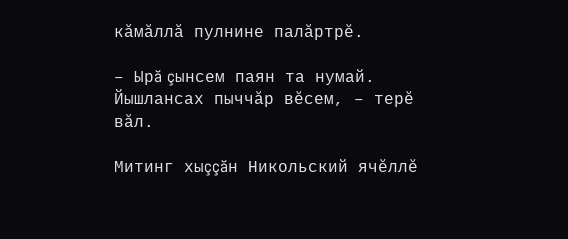кăмăллă пулнине палăртрĕ.

– Ырă çынсем паян та нумай. Йышлансах пыччăр вĕсем, – терĕ вăл.

Митинг хыççăн Никольский ячĕллĕ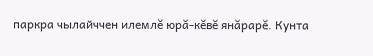паркра чылайччен илемлĕ юрă-кĕвĕ янăрарĕ. Кунта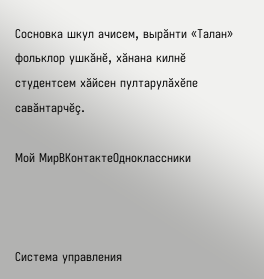Сосновка шкул ачисем, вырăнти «Талан» фольклор ушкăнĕ, хăнана килнĕ студентсем хăйсен пултарулăхĕпе савăнтарчĕç.

Мой МирВКонтактеОдноклассники



Система управления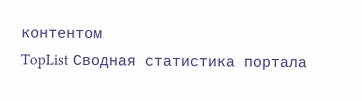контентом
TopList Сводная статистика портала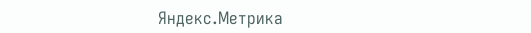Яндекс.Метрика